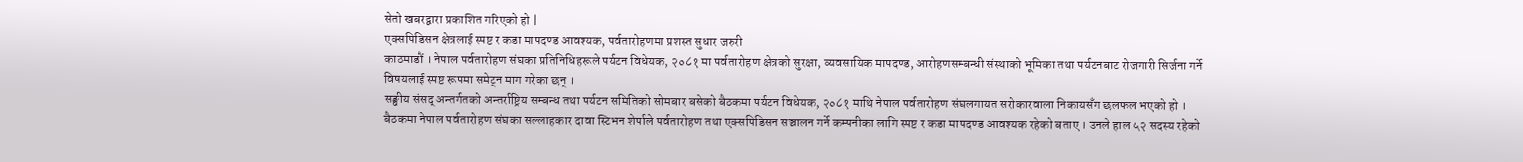सेतो खबरद्वारा प्रकाशित गरिएको हो |
एक्सपिडिसन क्षेत्रलाई स्पष्ट र कडा मापदण्ड आवश्यक, पर्वतारोहणमा प्रशस्त सुधार जरुरी
काठमाडौं । नेपाल पर्वतारोहण संघका प्रतिनिधिहरूले पर्यटन विधेयक, २०८१ मा पर्वतारोहण क्षेत्रको सुरक्षा, व्यवसायिक मापदण्ड, आरोहणसम्बन्धी संस्थाको भूमिका तथा पर्यटनबाट रोजगारी सिर्जना गर्ने विषयलाई स्पष्ट रूपमा समेट्न माग गरेका छन् ।
सङ्घीय संसद् अन्तर्गतको अन्तर्राष्ट्रिय सम्बन्ध तथा पर्यटन समितिको सोमबार बसेको बैठकमा पर्यटन विधेयक, २०८१ माथि नेपाल पर्वतारोहण संघलगायत सरोकारवाला निकायसँग छलफल भएको हो ।
बैठकमा नेपाल पर्वतारोहण संघका सल्लाहकार दावा स्टिभन शेर्पाले पर्वतारोहण तथा एक्सपिडिसन सञ्चालन गर्ने कम्पनीका लागि स्पष्ट र कडा मापदण्ड आवश्यक रहेको बताए । उनले हाल ५२ सदस्य रहेको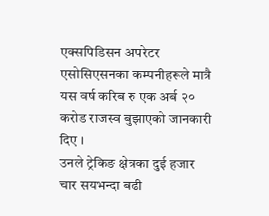एक्सपिडिसन अपरेटर एसोसिएसनका कम्पनीहरूले मात्रै यस वर्ष करिब रु एक अर्ब २० करोड राजस्व बुझाएको जानकारी दिए ।
उनले ट्रेकिङ क्षेत्रका दुई हजार चार सयभन्दा बढी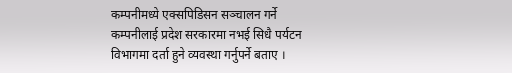कम्पनीमध्ये एक्सपिडिसन सञ्चालन गर्ने कम्पनीलाई प्रदेश सरकारमा नभई सिधै पर्यटन विभागमा दर्ता हुने व्यवस्था गर्नुपर्ने बताए ।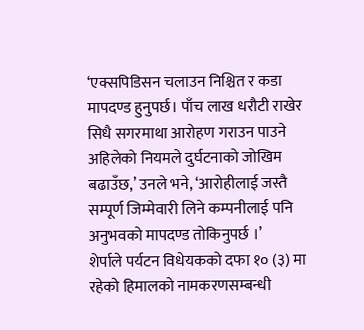‘एक्सपिडिसन चलाउन निश्चित र कडा मापदण्ड हुनुपर्छ। पाँच लाख धरौटी राखेर सिधै सगरमाथा आरोहण गराउन पाउने अहिलेको नियमले दुर्घटनाको जोखिम बढाउँछ,’ उनले भने, ‘आरोहीलाई जस्तै सम्पूर्ण जिम्मेवारी लिने कम्पनीलाई पनि अनुभवको मापदण्ड तोकिनुपर्छ ।’
शेर्पाले पर्यटन विधेयकको दफा १० (३) मा रहेको हिमालको नामकरणसम्बन्धी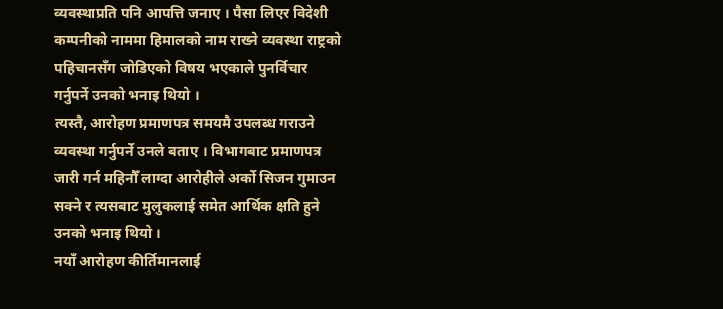व्यवस्थाप्रति पनि आपत्ति जनाए । पैसा लिएर विदेशी कम्पनीको नाममा हिमालको नाम राख्ने व्यवस्था राष्ट्रको पहिचानसँग जोडिएको विषय भएकाले पुनर्विचार गर्नुपर्ने उनको भनाइ थियो ।
त्यस्तै, आरोहण प्रमाणपत्र समयमै उपलब्ध गराउने व्यवस्था गर्नुपर्ने उनले बताए । विभागबाट प्रमाणपत्र जारी गर्न महिनौँ लाग्दा आरोहीले अर्को सिजन गुमाउन सक्ने र त्यसबाट मुलुकलाई समेत आर्थिक क्षति हुने उनको भनाइ थियो ।
नयाँ आरोहण कीर्तिमानलाई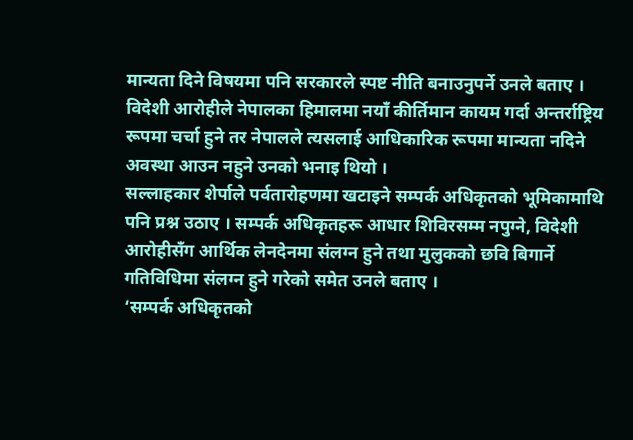मान्यता दिने विषयमा पनि सरकारले स्पष्ट नीति बनाउनुपर्ने उनले बताए । विदेशी आरोहीले नेपालका हिमालमा नयाँ कीर्तिमान कायम गर्दा अन्तर्राष्ट्रिय रूपमा चर्चा हुने तर नेपालले त्यसलाई आधिकारिक रूपमा मान्यता नदिने अवस्था आउन नहुने उनको भनाइ थियो ।
सल्लाहकार शेर्पाले पर्वतारोहणमा खटाइने सम्पर्क अधिकृतको भूमिकामाथि पनि प्रश्न उठाए । सम्पर्क अधिकृतहरू आधार शिविरसम्म नपुग्ने, विदेशी आरोहीसँग आर्थिक लेनदेनमा संलग्न हुने तथा मुलुकको छवि बिगार्ने गतिविधिमा संलग्न हुने गरेको समेत उनले बताए ।
‘सम्पर्क अधिकृतको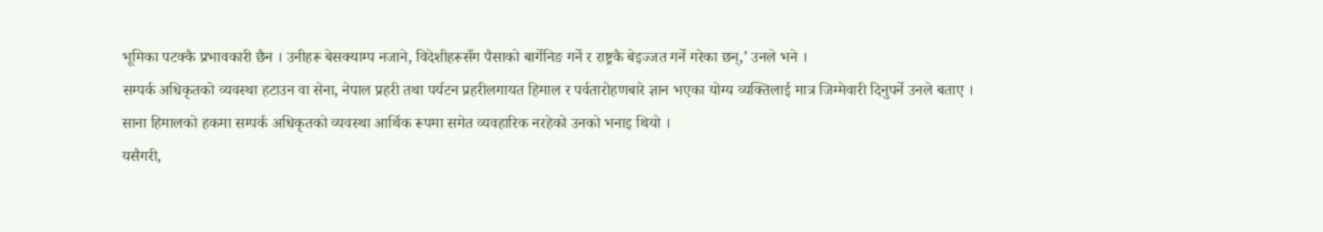भूमिका पटक्कै प्रभावकारी छैन । उनीहरू बेसक्याम्प नजाने, विदेशीहरूसँग पैसाको बार्गेनिङ गर्ने र राष्ट्रकै बेइज्जत गर्ने गरेका छन्,’ उनले भने ।
सम्पर्क अधिकृतको व्यवस्था हटाउन वा सेना, नेपाल प्रहरी तथा पर्यटन प्रहरीलगायत हिमाल र पर्वतारोहणबारे ज्ञान भएका योग्य व्यक्तिलाई मात्र जिम्मेवारी दिनुपर्ने उनले बताए । साना हिमालको हकमा सम्पर्क अधिकृतको व्यवस्था आर्थिक रूपमा समेत व्यवहारिक नरहेको उनको भनाइ थियो ।
यसैगरी,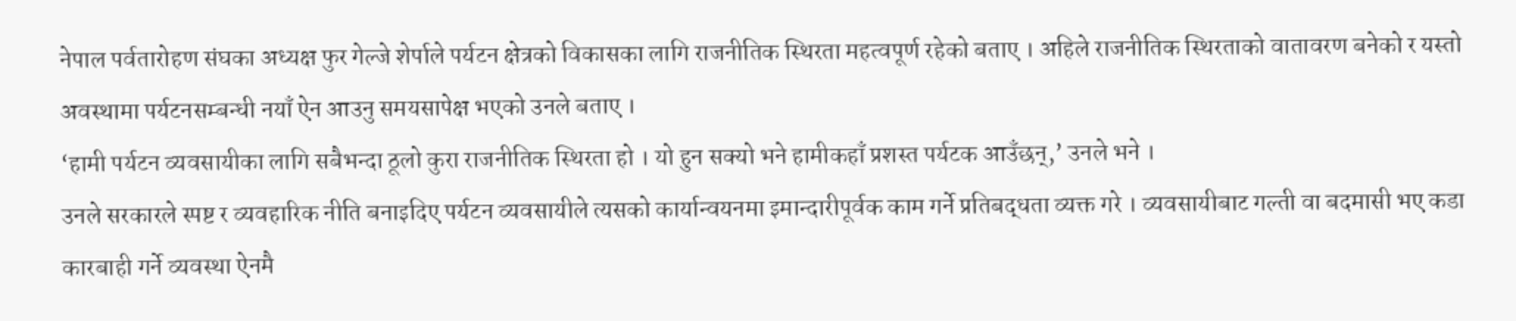नेपाल पर्वतारोहण संघका अध्यक्ष फुर गेल्जे शेर्पाले पर्यटन क्षेत्रको विकासका लागि राजनीतिक स्थिरता महत्वपूर्ण रहेको बताए । अहिले राजनीतिक स्थिरताको वातावरण बनेको र यस्तो अवस्थामा पर्यटनसम्बन्धी नयाँ ऐन आउनु समयसापेक्ष भएको उनले बताए ।
‘हामी पर्यटन व्यवसायीका लागि सबैभन्दा ठूलो कुरा राजनीतिक स्थिरता हो । यो हुन सक्यो भने हामीकहाँ प्रशस्त पर्यटक आउँछन्,’ उनले भने ।
उनले सरकारले स्पष्ट र व्यवहारिक नीति बनाइदिए पर्यटन व्यवसायीले त्यसको कार्यान्वयनमा इमान्दारीपूर्वक काम गर्ने प्रतिबद्धता व्यक्त गरे । व्यवसायीबाट गल्ती वा बदमासी भए कडा कारबाही गर्ने व्यवस्था ऐनमै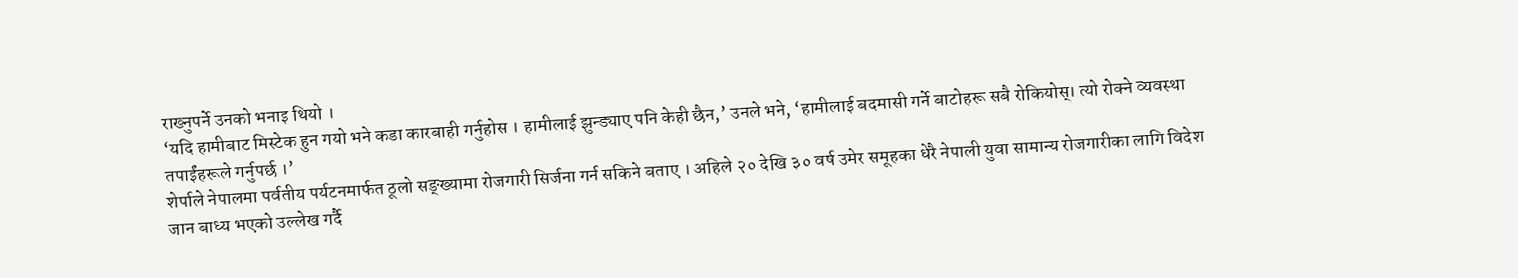राख्नुपर्ने उनको भनाइ थियो ।
‘यदि हामीबाट मिस्टेक हुन गयो भने कडा कारबाही गर्नुहोस । हामीलाई झुन्ड्याए पनि केही छैन,’ उनले भने, ‘हामीलाई बदमासी गर्ने बाटोहरू सबै रोकियोस्। त्यो रोक्ने व्यवस्था तपाईंहरूले गर्नुपर्छ ।’
शेर्पाले नेपालमा पर्वतीय पर्यटनमार्फत ठूलो सङ्ख्यामा रोजगारी सिर्जना गर्न सकिने बताए । अहिले २० देखि ३० वर्ष उमेर समूहका धेरै नेपाली युवा सामान्य रोजगारीका लागि विदेश जान बाध्य भएको उल्लेख गर्दै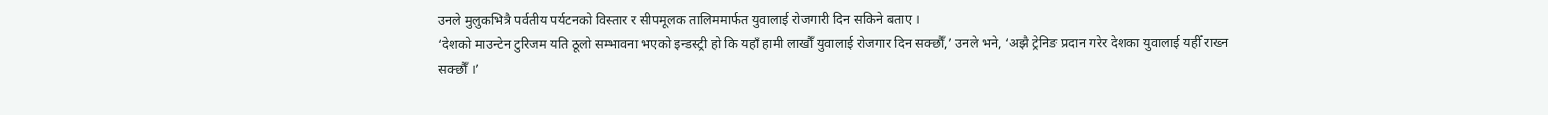उनले मुलुकभित्रै पर्वतीय पर्यटनको विस्तार र सीपमूलक तालिममार्फत युवालाई रोजगारी दिन सकिने बताए ।
‘देशको माउन्टेन टुरिजम यति ठूलो सम्भावना भएको इन्डस्ट्री हो कि यहाँ हामी लाखौँ युवालाई रोजगार दिन सक्छौँ,’ उनले भने, ‘अझै ट्रेनिङ प्रदान गरेर देशका युवालाई यहीँ राख्न सक्छौँ ।’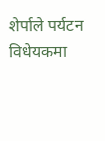शेर्पाले पर्यटन विधेयकमा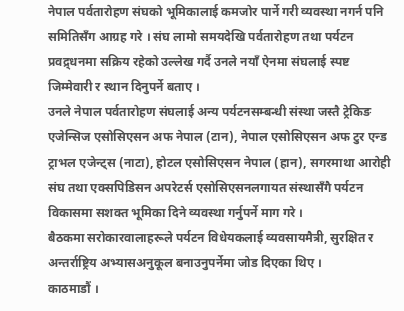नेपाल पर्वतारोहण संघको भूमिकालाई कमजोर पार्ने गरी व्यवस्था नगर्न पनि समितिसँग आग्रह गरे । संघ लामो समयदेखि पर्वतारोहण तथा पर्यटन प्रवद्र्धनमा सक्रिय रहेको उल्लेख गर्दै उनले नयाँ ऐनमा संघलाई स्पष्ट जिम्मेवारी र स्थान दिनुपर्ने बताए ।
उनले नेपाल पर्वतारोहण संघलाई अन्य पर्यटनसम्बन्धी संस्था जस्तै ट्रेकिङ एजेन्सिज एसोसिएसन अफ नेपाल (टान), नेपाल एसोसिएसन अफ टुर एन्ड ट्राभल एजेन्ट्स (नाटा), होटल एसोसिएसन नेपाल (हान), सगरमाथा आरोही संघ तथा एक्सपिडिसन अपरेटर्स एसोसिएसनलगायत संस्थासँगै पर्यटन विकासमा सशक्त भूमिका दिने व्यवस्था गर्नुपर्ने माग गरे ।
बैठकमा सरोकारवालाहरूले पर्यटन विधेयकलाई व्यवसायमैत्री, सुरक्षित र अन्तर्राष्ट्रिय अभ्यासअनुकूल बनाउनुपर्नेमा जोड दिएका थिए ।
काठमाडौं ।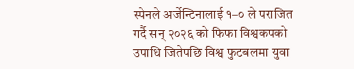स्पेनले अर्जेन्टिनालाई १–० ले पराजित गर्दै सन् २०२६ को फिफा विश्वकपको उपाधि जितेपछि विश्व फुटबलमा युवा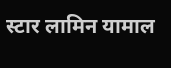स्टार लामिन यामाल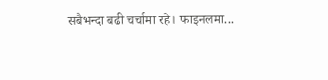सबैभन्दा बढी चर्चामा रहे। फाइनलमा...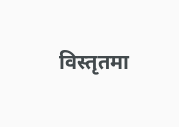विस्तृतमा